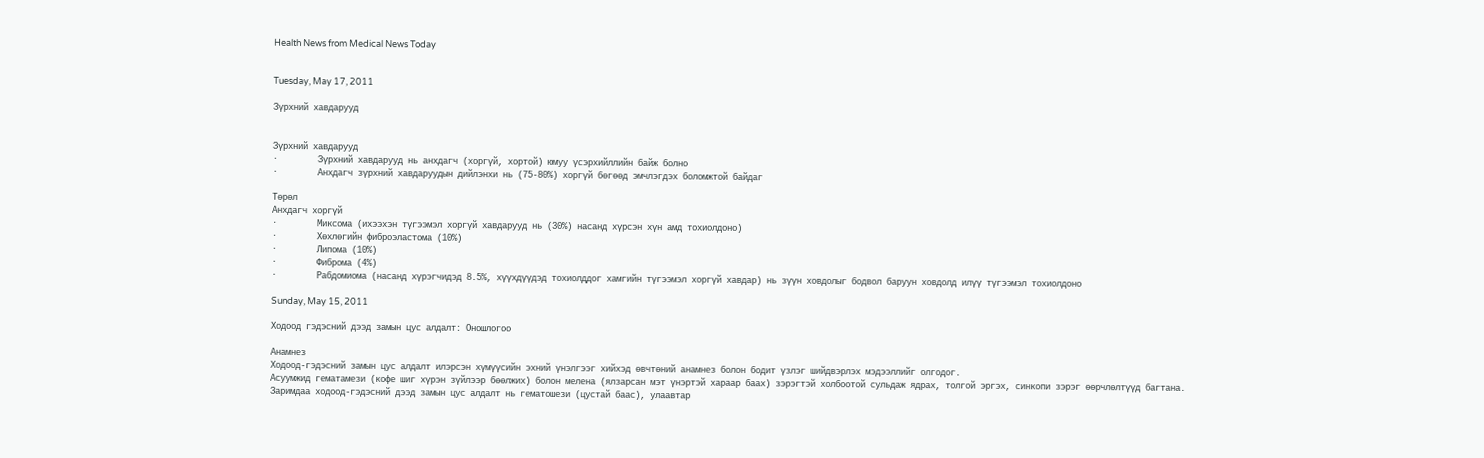Health News from Medical News Today


Tuesday, May 17, 2011

Зүрхний хавдарууд


Зүрхний хавдарууд
·        Зүрхний хавдарууд нь анхдагч (хоргүй, хортой) юмуу үсэрхийллийн байж болно
·        Анхдагч зүрхний хавдаруудын дийлэнхи нь (75-80%) хоргүй бөгөөд эмчлэгдэх боломжтой байдаг

Төрөл
Анхдагч хоргүй
·        Миксома (ихээхэн түгээмэл хоргүй хавдарууд нь (30%) насанд хүрсэн хүн амд тохиолдоно)
·        Хөхлөгийн фиброэластома (10%)
·        Липома (10%)
·        Фиброма (4%)
·        Рабдомиома (насанд хүрэгчидэд 8.5%, хүүхдүүдэд тохиолддог хамгийн түгээмэл хоргүй хавдар) нь зүүн ховдолыг бодвол баруун ховдолд илүү түгээмэл тохиолдоно

Sunday, May 15, 2011

Ходоод гэдэсний дээд замын цус алдалт: Оношлогоо

Анамнез
Ходоод-гэдэсний замын цус алдалт илэрсэн хүмүүсийн эхний үнэлгээг хийхэд өвчтөний анамнез болон бодит үзлэг шийдвэрлэх мэдээллийг олгодог.
Асуумжид гематамези (кофе шиг хүрэн зүйлээр бөөлжих) болон мелена (ялзарсан мэт үнэртэй хараар баах) зэрэгтэй холбоотой сульдаж ядрах, толгой эргэх, синкопи зэрэг өөрчлөлтүүд багтана.
Заримдаа ходоод-гэдэсний дээд замын цус алдалт нь гематошези (цустай баас), улаавтар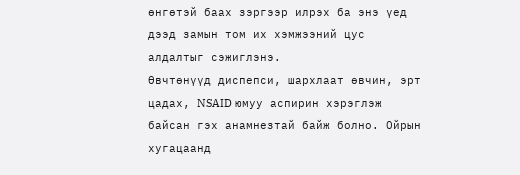өнгөтэй баах зэргээр илрэх ба энэ үед дээд замын том их хэмжээний цус алдалтыг сэжиглэнэ.
Өвчтөнүүд диспепси, шархлаат өвчин, эрт цадах, NSAID юмуу аспирин хэрэглэж байсан гэх анамнезтай байж болно. Ойрын хугацаанд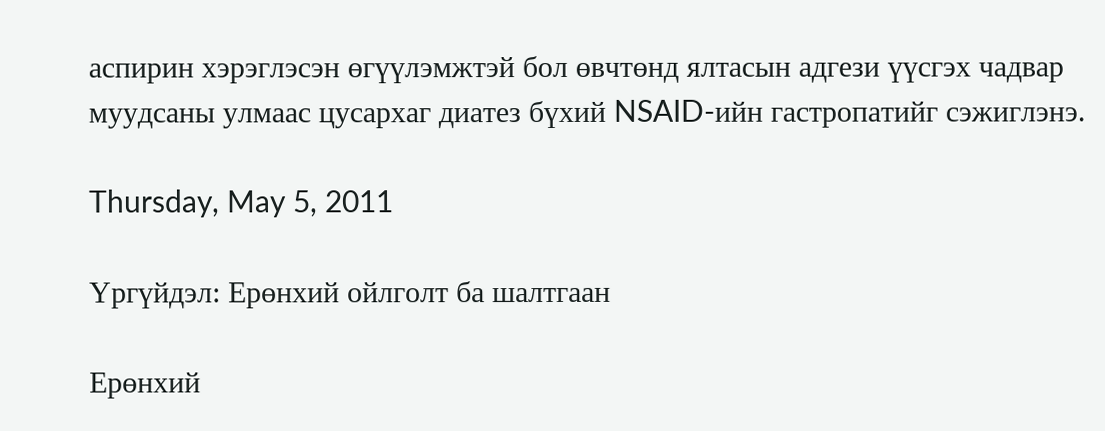аспирин хэрэглэсэн өгүүлэмжтэй бол өвчтөнд ялтасын адгези үүсгэх чадвар муудсаны улмаас цусархаг диатез бүхий NSAID-ийн гастропатийг сэжиглэнэ.

Thursday, May 5, 2011

Үргүйдэл: Ерөнхий ойлголт ба шалтгаан

Ерөнхий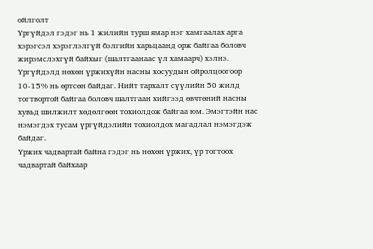ойлголт
Үргүйдэл гэдэг нь 1 жилийн турш ямар нэг хамгаалах арга хэрэгсэл хэрэглэлгүй бэлгийн харьцаанд орж байгаа боловч жирэмслэхгүй байхыг (шалтгаанаас үл хамаарч) хэлнэ. Үргүйдэлд нөхөн үржихүйн насны хосуудын ойролцоогоор 10-15% нь өртсөн байдаг. Нийт тархалт сүүлийн 50 жилд тогтвортой байгаа боловч шалтгаан хийгээд өвчтөний насны хувьд шилжилт хөдөлгөөн тохиолдож байгаа юм. Эмэгтэйн нас нэмэгдэх тусам үргүйдэлийн тохиолдох магадлал нэмэгдэж байдаг.
Үржих чадвартай байна гэдэг нь нөхөн үржих, үр тогтоох чадвартай байхаар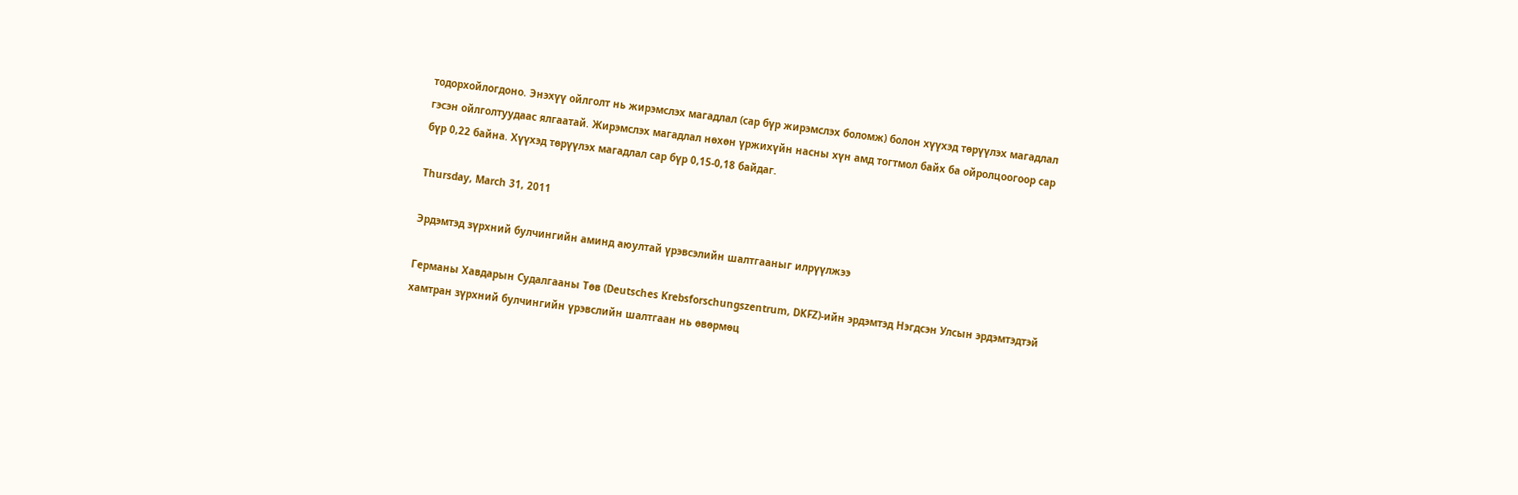тодорхойлогдоно. Энэхүү ойлголт нь жирэмслэх магадлал (сар бүр жирэмслэх боломж) болон хүүхэд төрүүлэх магадлал гэсэн ойлголтуудаас ялгаатай. Жирэмслэх магадлал нөхөн үржихүйн насны хүн амд тогтмол байх ба ойролцоогоор сар бүр 0,22 байна. Хүүхэд төрүүлэх магадлал сар бүр 0,15-0,18 байдаг.

Thursday, March 31, 2011

Эрдэмтэд зүрхний булчингийн аминд аюултай үрэвсэлийн шалтгааныг илрүүлжээ

Германы Хавдарын Судалгааны Төв (Deutsches Krebsforschungszentrum, DKFZ)-ийн эрдэмтэд Нэгдсэн Улсын эрдэмтэдтэй хамтран зүрхний булчингийн үрэвслийн шалтгаан нь өвөрмөц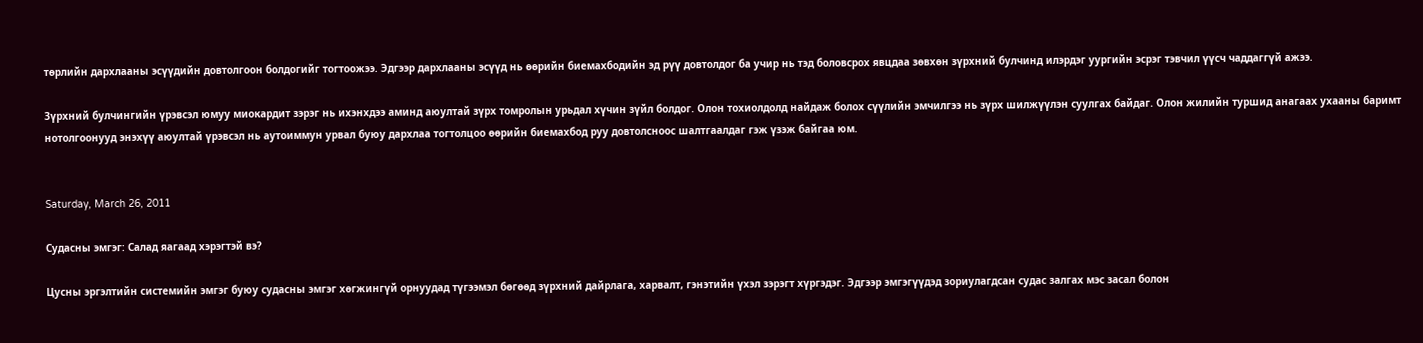төрлийн дархлааны эсүүдийн довтолгоон болдогийг тогтоожээ. Эдгээр дархлааны эсүүд нь өөрийн биемахбодийн эд рүү довтолдог ба учир нь тэд боловсрох явцдаа зөвхөн зүрхний булчинд илэрдэг уургийн эсрэг тэвчил үүсч чаддаггүй ажээ.

Зүрхний булчингийн үрэвсэл юмуу миокардит зэрэг нь ихэнхдээ аминд аюултай зүрх томролын урьдал хүчин зүйл болдог. Олон тохиолдолд найдаж болох сүүлийн эмчилгээ нь зүрх шилжүүлэн суулгах байдаг. Олон жилийн туршид анагаах ухааны баримт нотолгоонууд энэхүү аюултай үрэвсэл нь аутоиммун урвал буюу дархлаа тогтолцоо өөрийн биемахбод руу довтолсноос шалтгаалдаг гэж үзэж байгаа юм.


Saturday, March 26, 2011

Судасны эмгэг: Салад яагаад хэрэгтэй вэ?

Цусны эргэлтийн системийн эмгэг буюу судасны эмгэг хөгжингүй орнуудад түгээмэл бөгөөд зүрхний дайрлага, харвалт, гэнэтийн үхэл зэрэгт хүргэдэг. Эдгээр эмгэгүүдэд зориулагдсан судас залгах мэс засал болон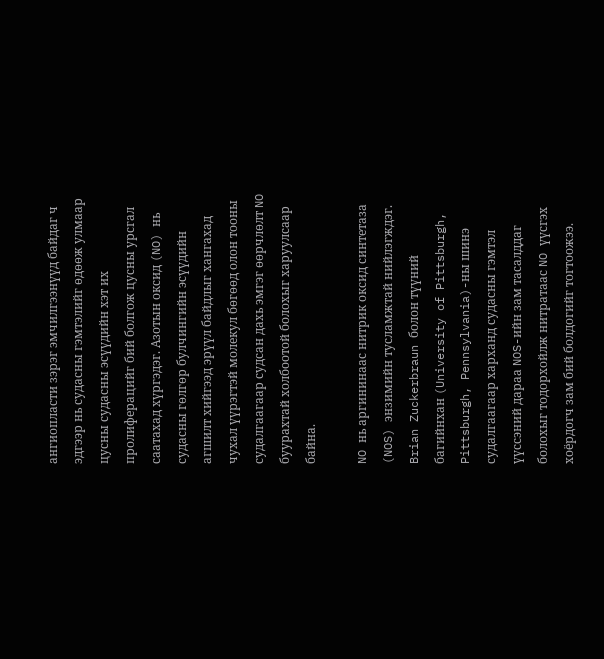ангиопласти зэрэг эмчилгээнүүд байдаг ч эдгээр нь судасны гэмтэлийг өдөөж улмаар цусны судасны эсүүдийн хэт их пролиферацийг бий болгож цусны урсгал саатахад хүргэдэг. Азотын оксид (NO) нь судасны гөлгөр булчингийн эсүүдийн агшилт хийгээд эрүүл байдлыг хангахад чухал үүрэгтэй молекул бөгөөд олон тооны судалгаагаар судсан дахь эмгэг өөрчлөлт NO буурахтай холбоотой болохыг харуулсаар байна.

NO нь аргининаас нитрик оксид синтетаза (NOS) энзимийн тусламжтай нийлэгждэг. Brian Zuckerbraun болон түүний багийнхан (University of Pittsburgh, Pittsburgh, Pennsylvania)-ны шинэ судалгаагаар харханд судасны гэмтэл үүссэний дараа NOS-ийн зам тасалддаг болохыг тодорхойлж нитратаас NO үүсгэх хоёрдогч зам бий болдогийг тогтоожээ.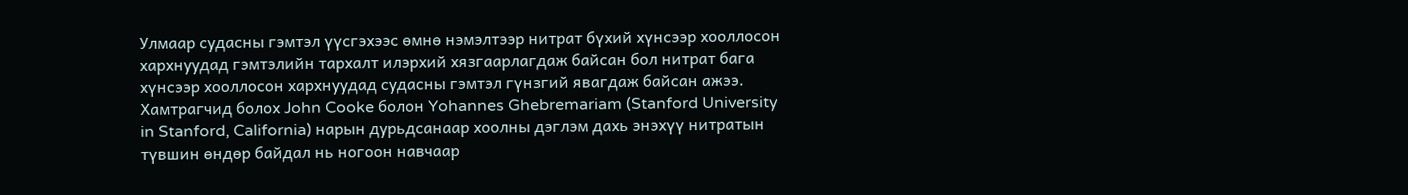Улмаар судасны гэмтэл үүсгэхээс өмнө нэмэлтээр нитрат бүхий хүнсээр хооллосон хархнуудад гэмтэлийн тархалт илэрхий хязгаарлагдаж байсан бол нитрат бага хүнсээр хооллосон хархнуудад судасны гэмтэл гүнзгий явагдаж байсан ажээ. Хамтрагчид болох John Cooke болон Yohannes Ghebremariam (Stanford University in Stanford, California) нарын дурьдсанаар хоолны дэглэм дахь энэхүү нитратын түвшин өндөр байдал нь ногоон навчаар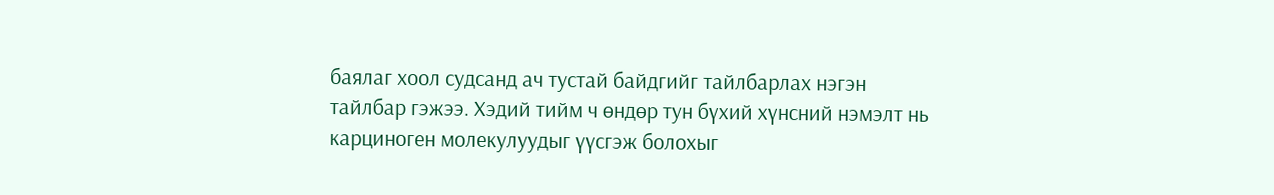баялаг хоол судсанд ач тустай байдгийг тайлбарлах нэгэн тайлбар гэжээ. Хэдий тийм ч өндөр тун бүхий хүнсний нэмэлт нь карциноген молекулуудыг үүсгэж болохыг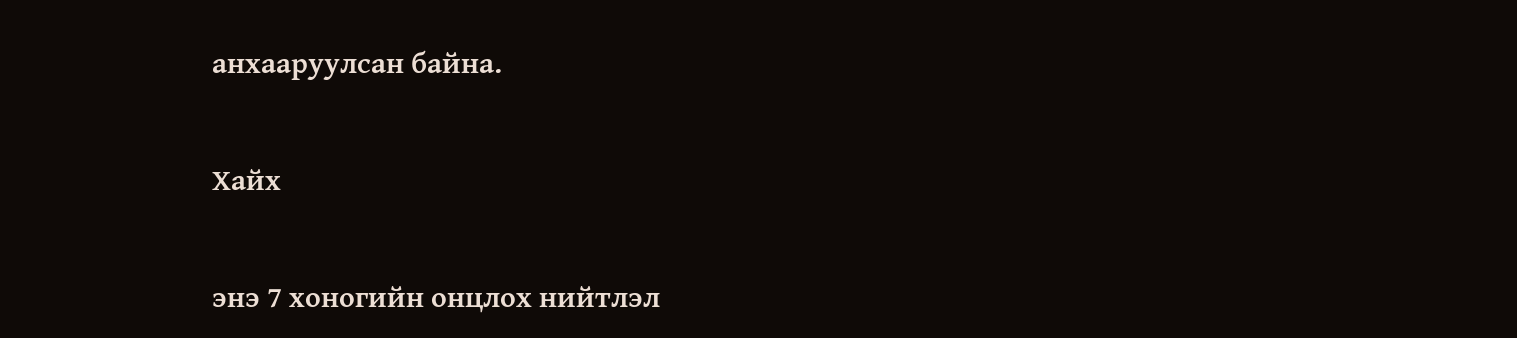анхааруулсан байна.


Хайх


энэ 7 хоногийн онцлох нийтлэл